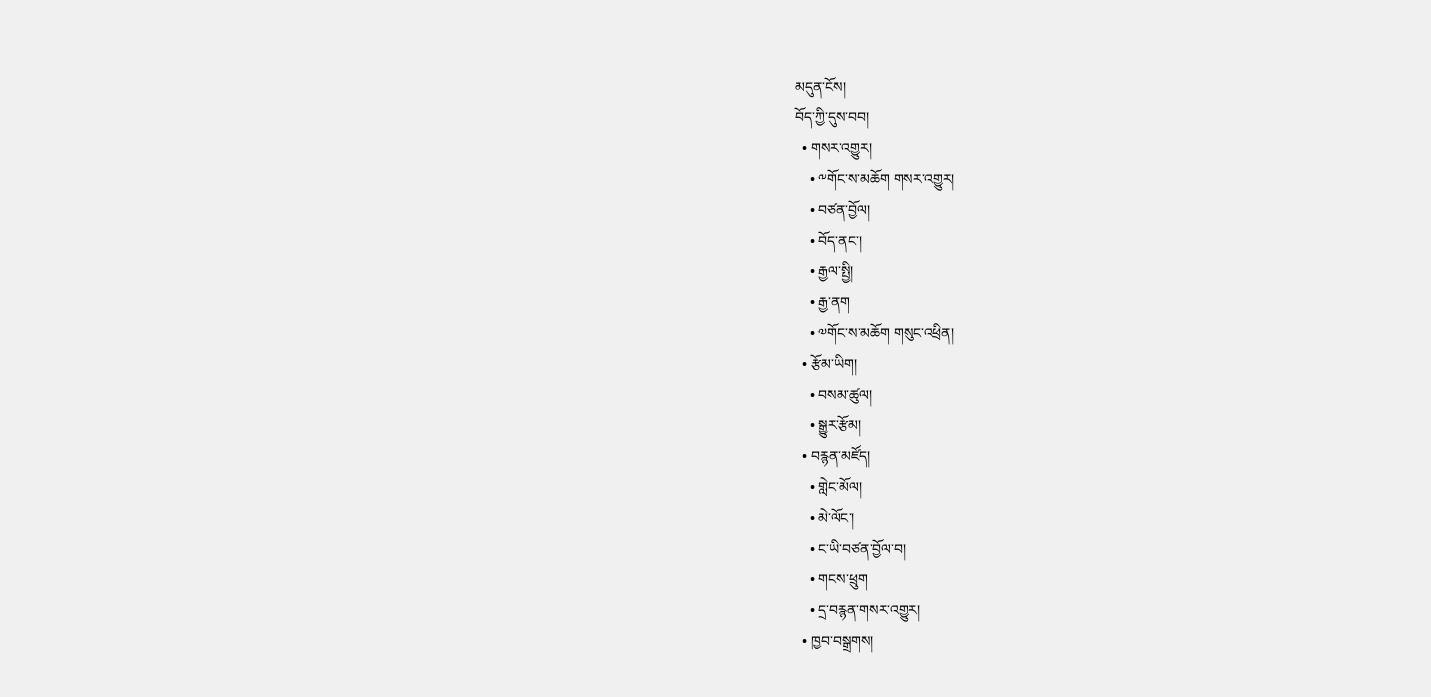མདུན་ངོས།
བོད་ཀྱི་དུས་བབ།
  • གསར་འགྱུར།
    • ༸གོང་ས་མཆོག གསར་འགྱུར།
    • བཙན་བྱོལ།
    • བོད་ནང་།
    • རྒྱལ་སྤྱི།
    • རྒྱ་ནག
    • ༧གོང་ས་མཆོག གསུང་འཕྲིན།
  • རྩོམ་ཡིག།
    • བསམ་ཚུལ།
    • སྒྱུར་རྩོམ།
  • བརྙན་མཛོད།
    • གླེང་མོལ།
    • མེ་ལོང་།
    • ང་ཡི་བཙན་བྱོལ་བ།
    • གངས་ཕྲུག
    • དྲ་བརྙན་གསར་འགྱུར།
  • ཁྱབ་བསྒྲགས།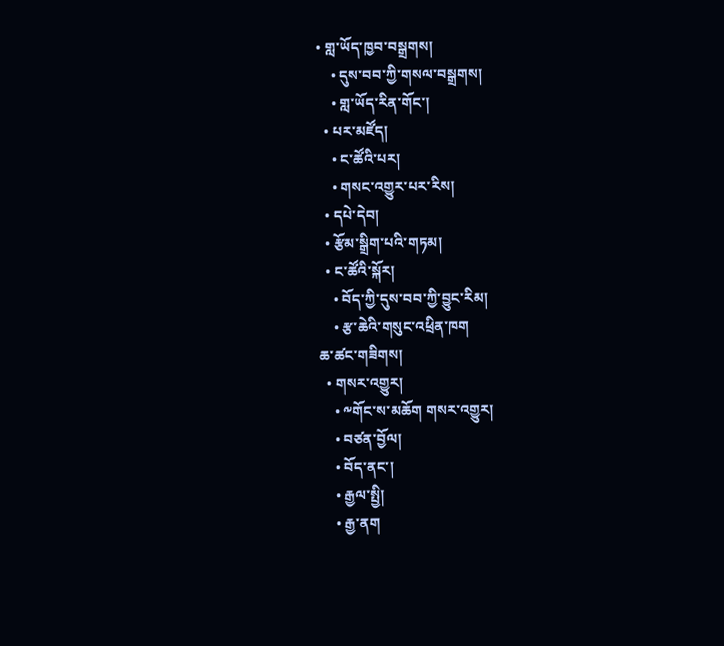• གླ་ཡོད་ཁྱབ་བསྒྲགས།
    • དུས་བབ་ཀྱི་གསལ་བསྒྲགས།
    • གླ་ཡོད་རིན་གོང་།
  • པར་མཛོད།
    • ང་ཚོའི་པར།
    • གསང་འགྱུར་པར་རིས།
  • དཔེ་དེབ།
  • རྩོམ་སྒྲིག་པའི་གཏམ།
  • ང་ཚོའི་སྐོར།
    • བོད་ཀྱི་དུས་བབ་ཀྱི་བྱུང་རིམ།
    • རྩ་ཆེའི་གསུང་འཕྲིན་ཁག
ཆ་ཚང་གཟིགས།
  • གསར་འགྱུར།
    • ༸གོང་ས་མཆོག གསར་འགྱུར།
    • བཙན་བྱོལ།
    • བོད་ནང་།
    • རྒྱལ་སྤྱི།
    • རྒྱ་ནག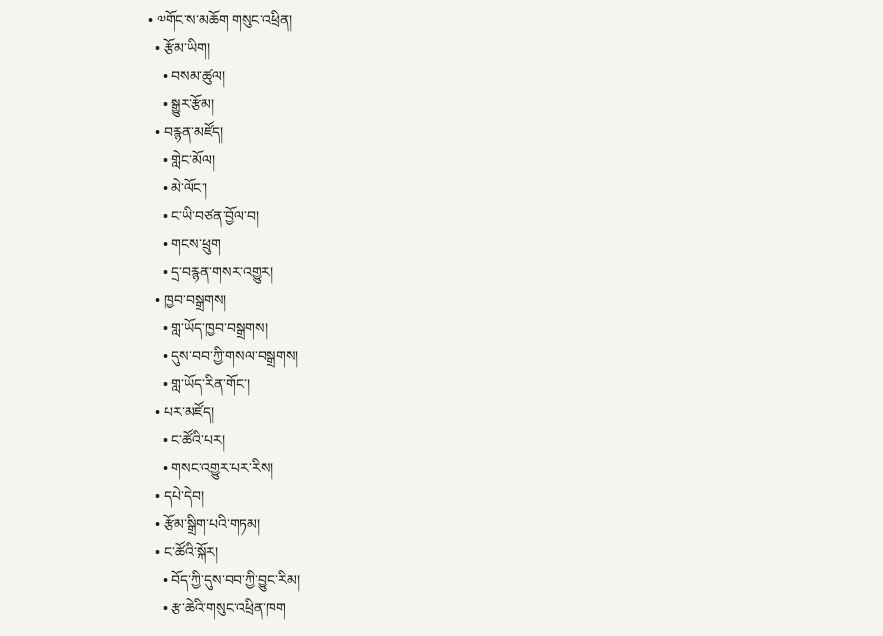• ༧གོང་ས་མཆོག གསུང་འཕྲིན།
  • རྩོམ་ཡིག།
    • བསམ་ཚུལ།
    • སྒྱུར་རྩོམ།
  • བརྙན་མཛོད།
    • གླེང་མོལ།
    • མེ་ལོང་།
    • ང་ཡི་བཙན་བྱོལ་བ།
    • གངས་ཕྲུག
    • དྲ་བརྙན་གསར་འགྱུར།
  • ཁྱབ་བསྒྲགས།
    • གླ་ཡོད་ཁྱབ་བསྒྲགས།
    • དུས་བབ་ཀྱི་གསལ་བསྒྲགས།
    • གླ་ཡོད་རིན་གོང་།
  • པར་མཛོད།
    • ང་ཚོའི་པར།
    • གསང་འགྱུར་པར་རིས།
  • དཔེ་དེབ།
  • རྩོམ་སྒྲིག་པའི་གཏམ།
  • ང་ཚོའི་སྐོར།
    • བོད་ཀྱི་དུས་བབ་ཀྱི་བྱུང་རིམ།
    • རྩ་ཆེའི་གསུང་འཕྲིན་ཁག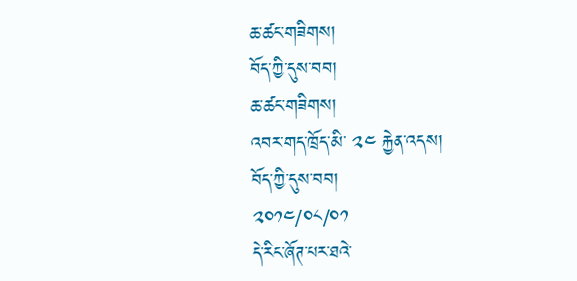ཆ་ཚང་གཟིགས།
བོད་ཀྱི་དུས་བབ།
ཆ་ཚང་གཟིགས།
འབར་གད་ཁྲོད་མི་ ༢༤ རྐྱེན་འདས།
བོད་ཀྱི་དུས་བབ།
༢༠༡༤/༠༨/༠༡
དེ་རིང་ཞོཊ་པར་ཐའེ་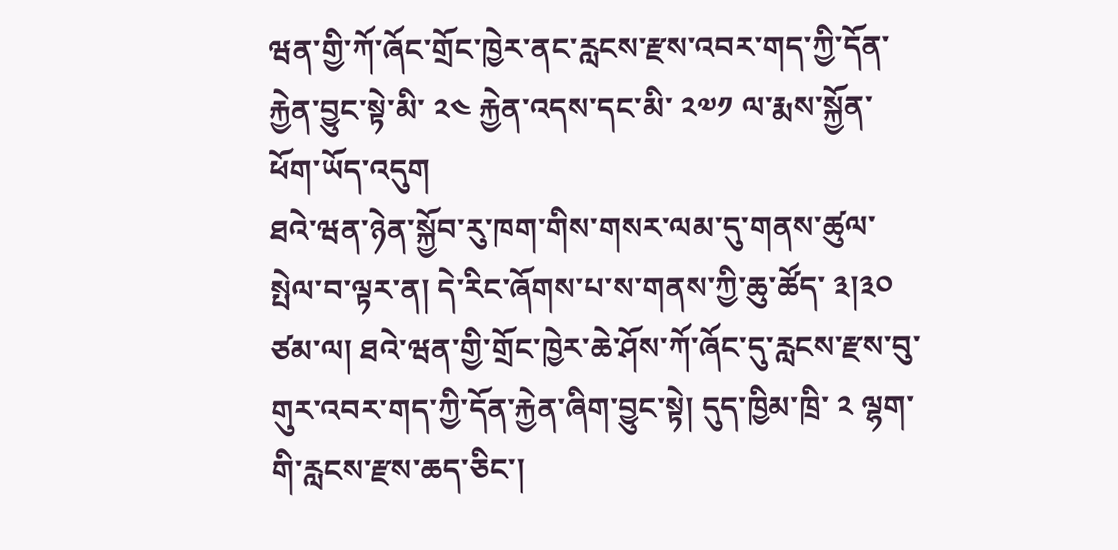ཝན་གྱི་ཀོ་ཞོང་གྲོང་ཁྱེར་ནང་རླངས་རྫས་འབར་གད་ཀྱི་དོན་རྐྱེན་བྱུང་སྟེ་མི་ ༢༤ རྐྱེན་འདས་དང་མི་ ༢༧༡ ལ་རྨས་སྐྱོན་ཕོག་ཡོད་འདུག
ཐའེ་ཝན་ཉེན་སྐྱོབ་རུ་ཁག་གིས་གསར་ལམ་དུ་གནས་ཚུལ་སྤེལ་བ་ལྟར་ན། དེ་རིང་ཞོགས་པ་ས་གནས་ཀྱི་ཆུ་ཚོད་ ༣།༣༠ ཙམ་ལ། ཐའེ་ཝན་གྱི་གྲོང་ཁྱེར་ཆེ་ཤོས་ཀོ་ཞོང་དུ་རླངས་རྫས་བུ་གུར་འབར་གད་ཀྱི་དོན་རྐྱེན་ཞིག་བྱུང་སྟེ། དུད་ཁྱིམ་ཁྲི་ ༢ ལྷག་གི་རླངས་རྫས་ཆད་ཅིང་།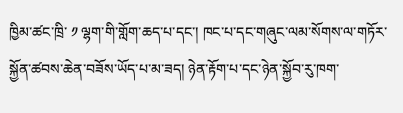ཁྱིམ་ཚང་ཁྲི་ ༡ ལྷག་གི་གློག་ཆད་པ་དང་། ཁང་པ་དང་གཞུང་ལམ་སོགས་ལ་གཏོར་སྐྱོན་ཚབས་ཆེན་བཟོས་ཡོད་པ་མ་ཟད། ཉེན་རྟོག་པ་དང་ཉེན་སྐྱོབ་རུ་ཁག་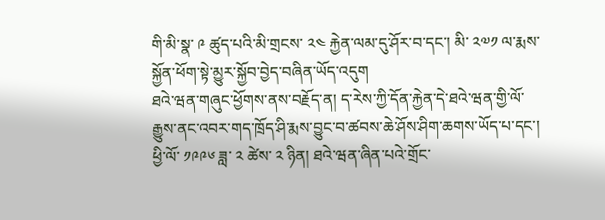གི་མི་སྣ་ ༩ ཚུད་པའི་མི་གྲངས་ ༢༤ རྐྱེན་ལམ་དུ་ཤོར་བ་དང་། མི་ ༢༧༡ ལ་རྨས་སྐྱོན་ཕོག་སྟེ་མྱུར་སྐྱོབ་བྱེད་བཞིན་ཡོད་འདུག
ཐའེ་ཝན་གཞུང་ཕྱོགས་ནས་བརྗོད་ན། ད་རེས་ཀྱི་དོན་རྐྱེན་དེ་ཐའེ་ཝན་གྱི་ལོ་རྒྱུས་ནང་འབར་གད་ཁྲོད་ཤི་རྨས་བྱུང་བ་ཚབས་ཆེ་ཤོས་ཤིག་ཆགས་ཡོད་པ་དང་། ཕྱི་ལོ་ ༡༩༩༦ ཟླ་ ༢ ཚེས་ ༢ ཉིན། ཐའེ་ཝན་ཞིན་པའེ་གྲོང་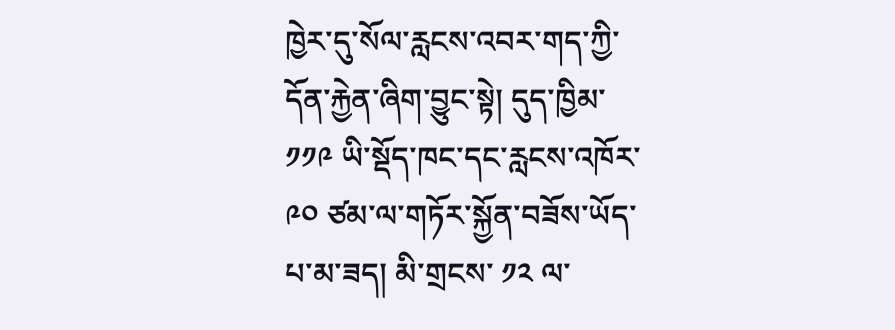ཁྱེར་དུ་སོལ་རླངས་འབར་གད་ཀྱི་དོན་རྐྱེན་ཞིག་བྱུང་སྟེ། དུད་ཁྱིམ་ ༡༡༩ ཡི་སྡོད་ཁང་དང་རླངས་འཁོར་ ༩༠ ཙམ་ལ་གཏོར་སྐྱོན་བཟོས་ཡོད་པ་མ་ཟད། མི་གྲངས་ ༡༢ ལ་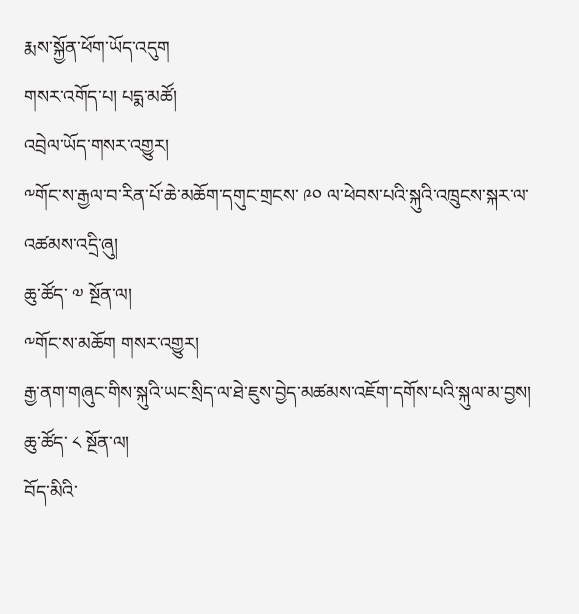རྨས་སྐྱོན་ཕོག་ཡོད་འདུག
གསར་འགོད་པ། པདྨ་མཚོ།
འབྲེལ་ཡོད་གསར་འགྱུར།
༸གོང་ས་རྒྱལ་བ་རིན་པོ་ཆེ་མཆོག་དགུང་གྲངས་ ༩༠ ལ་ཕེབས་པའི་སྐུའི་འཁྲུངས་སྐར་ལ་འཚམས་འདྲི་ཞུ།
ཆུ་ཚོད་ ༧ སྔོན་ལ།
༸གོང་ས་མཆོག གསར་འགྱུར།
རྒྱ་ནག་གཞུང་གིས་སྐུའི་ཡང་སྲིད་ལ་ཐེ་ཇུས་བྱེད་མཚམས་འཇོག་དགོས་པའི་སྐུལ་མ་བྱས།
ཆུ་ཚོད་ ༨ སྔོན་ལ།
བོད་མིའི་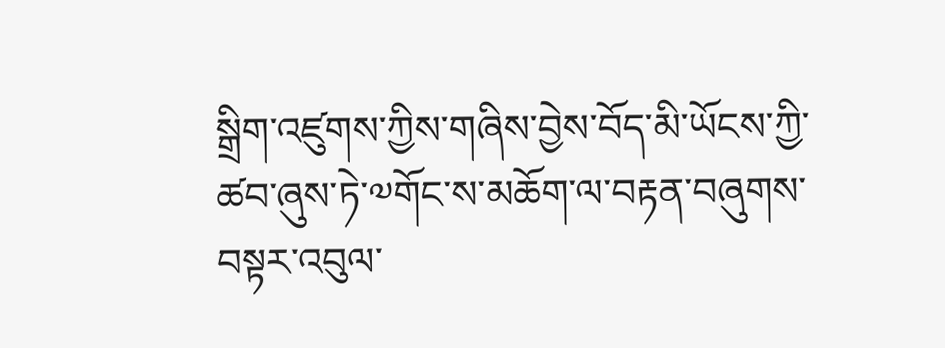སྒྲིག་འཛུགས་ཀྱིས་གཞིས་བྱེས་བོད་མི་ཡོངས་ཀྱི་ཚབ་ཞུས་ཏེ་༧གོང་ས་མཆོག་ལ་བརྟན་བཞུགས་བསྟར་འབུལ་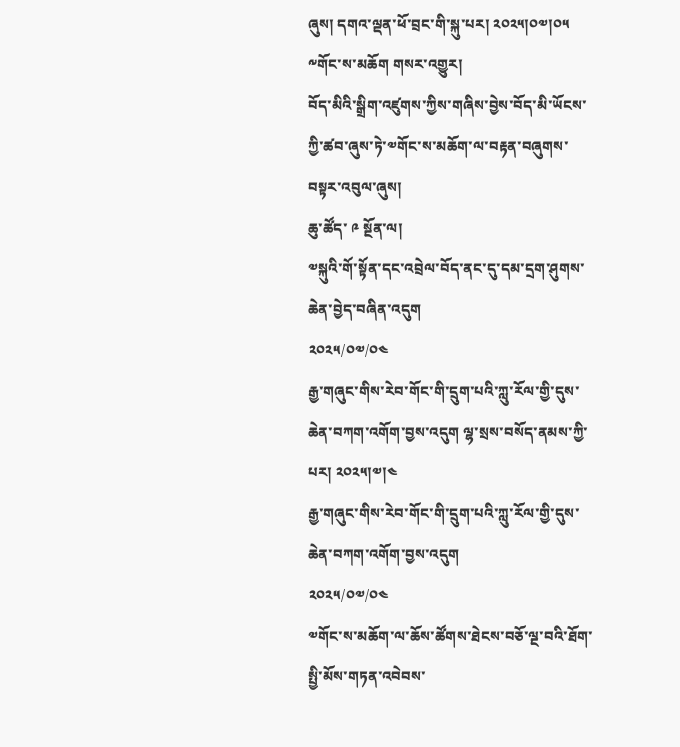ཞུས། དགའ་ལྡན་ཕོ་བྲང་གི་སྐུ་པར། ༢༠༢༥།༠༧།༠༥
༸གོང་ས་མཆོག གསར་འགྱུར།
བོད་མིའི་སྒྲིག་འཛུགས་ཀྱིས་གཞིས་བྱེས་བོད་མི་ཡོངས་ཀྱི་ཚབ་ཞུས་ཏེ་༧གོང་ས་མཆོག་ལ་བརྟན་བཞུགས་བསྟར་འབུལ་ཞུས།
ཆུ་ཚོད་ ༩ སྔོན་ལ།
༧སྐུའི་གོ་སྟོན་དང་འབྲེལ་བོད་ནང་དུ་དམ་དྲག་ཤུགས་ཆེན་བྱེད་བཞིན་འདུག
༢༠༢༥/༠༧/༠༤
རྒྱ་གཞུང་གིས་རེབ་གོང་གི་དྲུག་པའི་ཀླུ་རོལ་གྱི་དུས་ཆེན་བཀག་འགོག་བྱས་འདུག ལྷ་སྲས་བསོད་ནམས་ཀྱི་པར། ༢༠༢༥།༧།༤
རྒྱ་གཞུང་གིས་རེབ་གོང་གི་དྲུག་པའི་ཀླུ་རོལ་གྱི་དུས་ཆེན་བཀག་འགོག་བྱས་འདུག
༢༠༢༥/༠༧/༠༤
༧གོང་ས་མཆོག་ལ་ཆོས་ཚོགས་ཐེངས་བཅོ་ལྔ་བའི་ཐོག་སྤྱི་མོས་གཏན་འབེབས་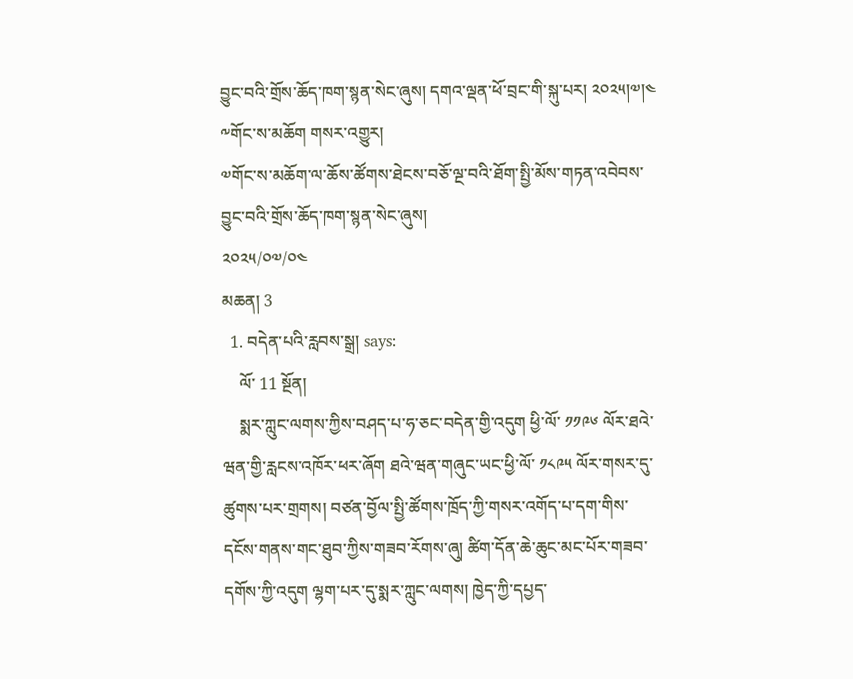བྱུང་བའི་གྲོས་ཆོད་ཁག་སྙན་སེང་ཞུས། དགའ་ལྡན་ཕོ་བྲང་གི་སྐུ་པར། ༢༠༢༥།༧།༤
༸གོང་ས་མཆོག གསར་འགྱུར།
༧གོང་ས་མཆོག་ལ་ཆོས་ཚོགས་ཐེངས་བཅོ་ལྔ་བའི་ཐོག་སྤྱི་མོས་གཏན་འབེབས་བྱུང་བའི་གྲོས་ཆོད་ཁག་སྙན་སེང་ཞུས།
༢༠༢༥/༠༧/༠༤
མཆན། 3
  1. བདེན་པའི་རླབས་སྒྲ། says:
    ལོ་ 11 སྔོན།
    སྨར་ཀླུང་ལགས་ཀྱིས་བཤད་པ་ཧ་ཅང་བདེན་གྱི་འདུག ཕྱི་ལོ་ ༡༡༩༦ ལོར་ཐའེ་ཝན་གྱི་རླངས་འཁོར་ཕར་ཞོག ཐའེ་ཝན་གཞུང་ཡང་ཕྱི་ལོ་ ༡༨༩༥ ལོར་གསར་དུ་ཚུགས་པར་གྲགས། བཙན་བྱོལ་སྤྱི་ཚོགས་ཁྲོད་ཀྱི་གསར་འགོད་པ་དག་གིས་དངོས་གནས་གང་ཐུབ་ཀྱིས་གཟབ་རོགས་ཞུ། ཚིག་དོན་ཆེ་ཆུང་མང་པོར་གཟབ་དགོས་ཀྱི་འདུག ལྷག་པར་དུ་སྨར་ཀླུང་ལགས། ཁྱེད་ཀྱི་དཔྱད་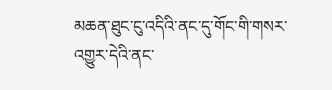མཆན་ཐུང་ངུ་འདིའི་ནང་དུ་གོང་གི་གསར་འགྱུར་དེའི་ནང་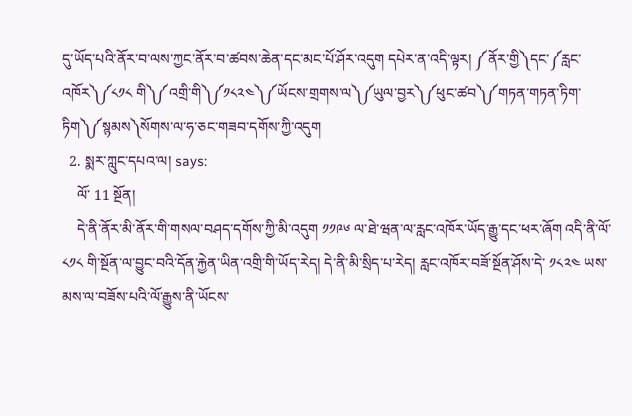དུ་ཡོད་པའི་ནོར་བ་ལས་ཀྱང་ནོར་བ་ཚབས་ཆེན་དང་མང་པོ་ཤོར་འདུག དཔེར་ན་འདི་ལྟར། ༼ནོར་གྱི༽དང་༼རླང་འཁོར༽༼༨༡༨ གི༽༼འགྲི་གི༽༼༡༨༢༤༽༼ཡོངས་གྲགས་ལ༽༼ཡུལ་བྱར༽༼ཕུང་ཚབ༽༼གཏན་གཏན་ཏིག་ཏིག༽༼སྙམས༽སོགས་ལ་ཧ་ཅང་གཟབ་དགོས་ཀྱི་འདུག
  2. སྨར་ཀླུང་དཔའ་ལ། says:
    ལོ་ 11 སྔོན།
    དེ་ནི་ནོར་མི་ནོར་གི་གསལ་བཤད་དགོས་ཀྱི་མི་འདུག ༡༡༩༦ ལ་ཐེ་ཝན་ལ་རླང་འཁོར་ཡོད་རྒྱུ་དང་ཕར་ཞོག འདི་ནི་ལོ་༨༡༨ གི་སྔོན་ལ་བྱུང་བའི་དོན་རྐྱེན་ཡིན་འགྲི་གི་ཡོད་རེད། དེ་ནི་མི་སྲིད་པ་རེད། རླང་འཁོར་བཟོ་སྔོན་ཤོས་དེ་ ༡༨༢༤ ཡས་མས་ལ་བཟོས་པའི་ལོ་རྒྱུས་ནི་ཡོངས་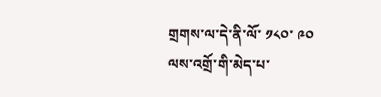གྲགས་ལ་དེ་ནི་ལོ་ ༡༨༠་ ༩༠ ལས་འགྲོ་གི་མེད་པ་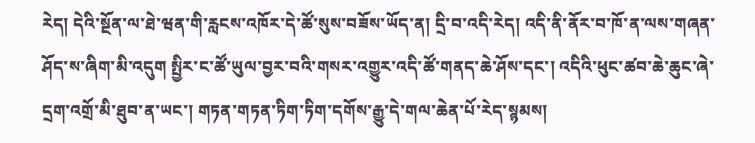རེད། དེའི་སྔོན་ལ་ཐེ་ཝན་གི་རླངས་འཁོར་དེ་ཚོ་སུས་བཟོས་ཡོད་ན། དྲི་བ་འདི་རེད། འདི་ནི་ནོར་བ་ཁོ་ན་ལས་གཞན་ཤོད་ས་ཞིག་མི་འདུག སྤྱིར་ང་ཚོ་ཡུལ་བྱར་བའི་གསར་འགྱུར་འདི་ཚོ་གནད་ཆེ་ཤོས་དང་། འདིའི་ཕུང་ཚབ་ཆེ་ཆུང་ཞེ་དྲག་འགྲོ་མི་ཐུབ་ན་ཡང་། གཏན་གཏན་ཏིག་ཏིག་དགོས་རྒྱུ་དེ་གལ་ཆེན་པོ་རེད་སྙམས།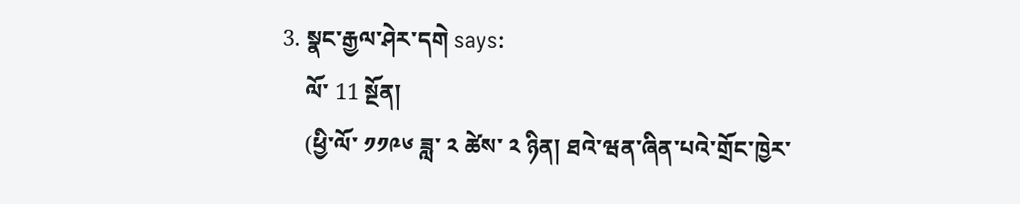3. སྣང་རྒྱལ་ཤེར་དགེ says:
    ལོ་ 11 སྔོན།
    (ཕྱི་ལོ་ ༡༡༩༦ ཟླ་ ༢ ཚེས་ ༢ ཉིན། ཐའེ་ཝན་ཞིན་པའེ་གྲོང་ཁྱེར་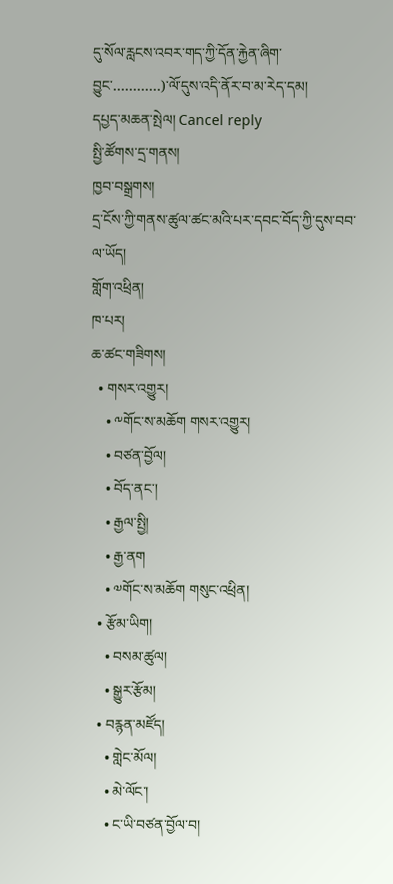དུ་སོལ་རླངས་འབར་གད་ཀྱི་དོན་རྐྱེན་ཞིག་བྱུང་…………)་ལོ་དུས་འདི་ནོར་བ་མ་རེད་དམ།
དཔྱད་མཆན་སྤེལ། Cancel reply
སྤྱི་ཚོགས་དྲ་གནས།
ཁྱབ་བསྒྲགས།
དྲ་ངོས་ཀྱི་གནས་ཚུལ་ཚང་མའི་པར་དབང་བོད་ཀྱི་དུས་བབ་ལ་ཡོད།
གློག་འཕྲིན།
ཁ་པར།
ཆ་ཚང་གཟིགས།
  • གསར་འགྱུར།
    • ༸གོང་ས་མཆོག གསར་འགྱུར།
    • བཙན་བྱོལ།
    • བོད་ནང་།
    • རྒྱལ་སྤྱི།
    • རྒྱ་ནག
    • ༧གོང་ས་མཆོག གསུང་འཕྲིན།
  • རྩོམ་ཡིག།
    • བསམ་ཚུལ།
    • སྒྱུར་རྩོམ།
  • བརྙན་མཛོད།
    • གླེང་མོལ།
    • མེ་ལོང་།
    • ང་ཡི་བཙན་བྱོལ་བ།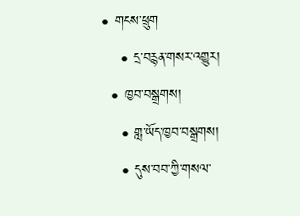• གངས་ཕྲུག
    • དྲ་བརྙན་གསར་འགྱུར།
  • ཁྱབ་བསྒྲགས།
    • གླ་ཡོད་ཁྱབ་བསྒྲགས།
    • དུས་བབ་ཀྱི་གསལ་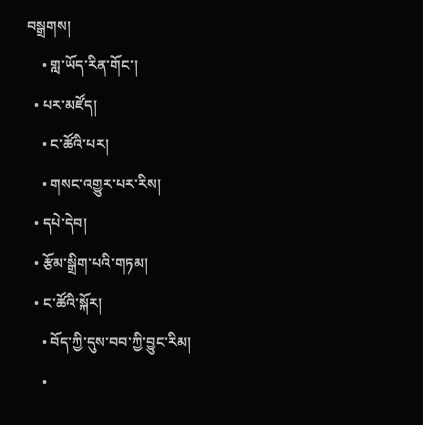བསྒྲགས།
    • གླ་ཡོད་རིན་གོང་།
  • པར་མཛོད།
    • ང་ཚོའི་པར།
    • གསང་འགྱུར་པར་རིས།
  • དཔེ་དེབ།
  • རྩོམ་སྒྲིག་པའི་གཏམ།
  • ང་ཚོའི་སྐོར།
    • བོད་ཀྱི་དུས་བབ་ཀྱི་བྱུང་རིམ།
    •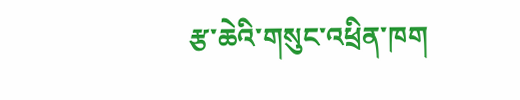རྩ་ཆེའི་གསུང་འཕྲིན་ཁག